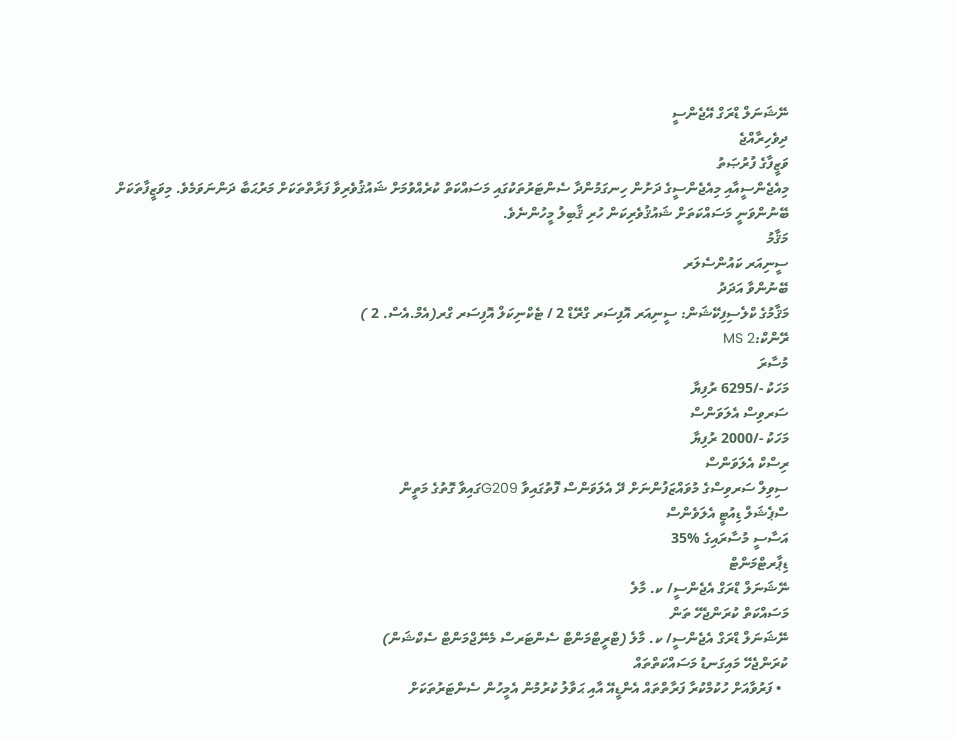ނޭޝަނަލް ޑްރަގް އޭޖެންސީ
ދިވެހިރާއްޖެ
ވަޒީފާގެ ފުރުޞަތު
މިއެޖެންސީއާއި މިއެޖެންސީގެ ދަށުން ހިނގަމުންދާ ސެންޓަރުތަކުގައި މަސައްކަތް ކުރެއްވުމަށް ޝައުޤުވެރިވާ ފަރާތްތަކަށް މަރުޙަބާ ދަންނަވަމެވެ. މިވަޒީފާތަކަށް ބޭނުންވަނީ މަސައްކަތަށް ޝައުޤުވެރިކަން ހުރި ޤާބިލު މީހުންނެވެ.
މަޤާމު
ސީނިއަރ ކައުންސެލަރ
ބޭނުންވާ އަދަދު
މަޤާމުގެ ކްލެސިފިކޭޝަން: ސީނިއަރ އޮފިސަރ ގްރޭޑް 2 / ޓެކްނިކަލް އޮފިސަރ ގްރ(އެމް.އެސް. 2 )
ރޭންކް:MS 2
މުސާރަ
މަހަކު -/6295 ރުފިޔާ
ސަރވިސް އެލަވަންސް
މަހަކު -/2000 ރުފިޔާ
ރިސްކް އެލަވަންސް
ސިވިލް ސަރވިސްގެ މުވައްޒަފުންނަށް ދޭ އެލަވަންސް ފޮތުގައިވާ G209ގައިވާ ގޮތުގެ މަތީން
ސްޕެޝަލް ޑިއުޓީ އެލަވެންސް
އަސާސީ މުސާރައިގެ %35
ޑިޕާރޓްމަންޓް
ނޭޝަނަލް ޑްރަގް އެޖެންސީ/ ކ. މާލެ
މަސައްކަތް ކުރަންޖެހޭ ތަން
ނޭޝަނަލް ޑްރަގް އެޖެންސީ/ ކ. މާލެ (ޓްރީޓްމަންޓް ސެންޓަރސް މެނޭޖްމަންޓް ސެކްޝަން)
ކުރަންޖެހޭ މައިގަނޑު މަސައްކަތްތައް
  • ފަރުވާއަށް ހުކުމްކުރާ ފަރާތްތައް އެންޑީއޭ އާއި ޙަވާލު ކުރުމުން އެމީހުން ސެންޓަރުތަކަށް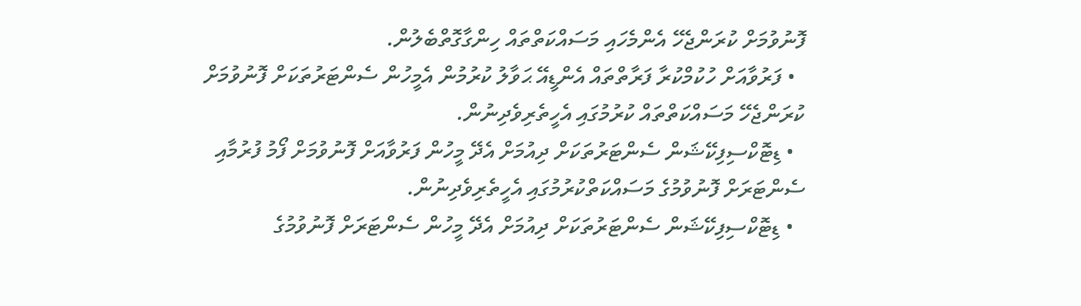ފޮނުވުމަށް ކުރަންޖެހޭ އެންމެހައި މަސައްކަތްތައް ހިންގާގޮތްބެލުން.
  • ފަރުވާއަށް ހުކުމްކުރާ ފަރާތްތައް އެންޑީއޭ ޙަވާލު ކުރުމުން އެމީހުން ސެންޓަރުތަކަށް ފޮނުވުމަށް ކުރަންޖެހޭ މަސައްކަތްތައް ކުރުމުގައި އެހީތެރިވެދިނުން.
  • ޑިޓޮކްސިފިކޭޝަން ސެންޓަރުތަކަށް ދިއުމަށް އެދޭ މީހުން ފަރުވާއަށް ފޮނުވުމަށް ފޯމު ފުރުމާއި ސެންޓަރަށް ފޮނުވުމުގެ މަސައްކަތްކުރުމުގައި އެހީތެރިވެދިނުން.
  • ޑިޓޮކްސިފިކޭޝަން ސެންޓަރުތަކަށް ދިއުމަށް އެދޭ މީހުން ސެންޓަރަށް ފޮނުވުމުގެ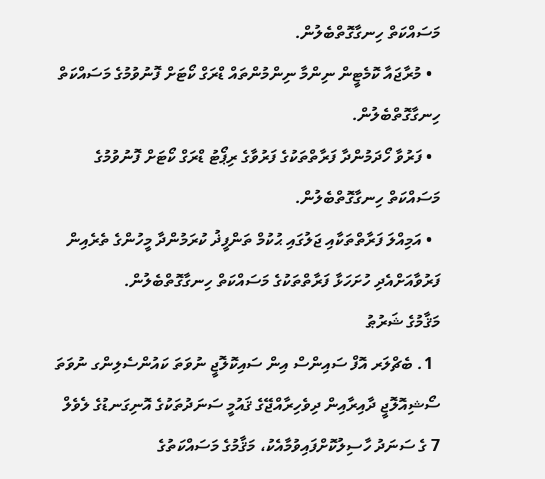މަސައްކަތް ހިނގާގޮތްބެލުން.
  • މުރާޖައާ ކޮމެޓީން ނިންމާ ނިންމުންތައް ޑްރަގް ކޯޓަށް ފޮނުވުމުގެ މަސައްކަތް ހިނގާގޮތްބެލުން.
  • ފަރުވާ ހޯދަމުންދާ ފަރާތްތަކުގެ ފަރުވާގެ ރިޕޯޓު ޑްރަގް ކޯޓަށް ފޮނުވުމުގެ މަސައްކަތް ހިނގާގޮތްބެލުން.
  • އަމިއްލަ ފަރާތްތަކާއި ޖަލުގައި ޙުކުމް ތަންފީޛު ކުރަމުންދާ މީހުންގެ ތެރެއިން ފަރުވާއަށްއެދި ހުށަހަޅާ ފަރާތްތަކުގެ މަސައްކަތް ހިނގާގޮތްބެލުން.
މަޤާމުގެ ޝަރުޠު
  1. ބެޗްލަރ އޮފް ސައިންސް އިން ސައިކޮލޮޖީ ނުވަތަ ކައުންސެލިންގ ނުވަތަ ސޯޝިއޮލޮޖީ ދާއިރާއިން ދިވެހިރާއްޖޭގެ ޤައުމީ ސަނަދުތަކުގެ އޮނިގަނޑުގެ ލެވެލް 7 ގެ ސަނަދު ހާސިލުކޮށްފައިވުމާއެކު، މަޤާމުގެ މަސައްކަތުގެ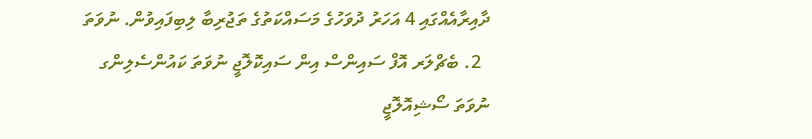ދާއިރާއެއްގައި 4 އަހަރު ދުވަހުގެ މަސައްކަތުގެ ތަޖުރިބާ ލިބިފައިވުން. ނުވަތަ
  2. ބެޗްލަރ އޮފް ސައިންސް އިން ސައިކޮލޮޖީ ނުވަތަ ކައުންސެލިންގ ނުވަތަ ސޯޝިއޮލޮޖީ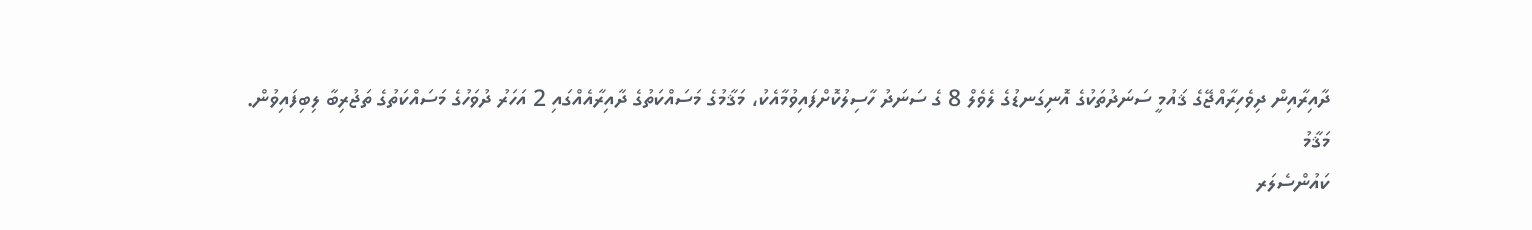ދާއިރާއިން ދިވެހިރާއްޖޭގެ ޤައުމީ ސަނަދުތަކުގެ އޮނިގަނޑުގެ ލެވެލް 8 ގެ ސަނަދު ހާސިލުކޮށްފައިވުމާއެކު، މަޤާމުގެ މަސައްކަތުގެ ދާއިރާއެއްގައި 2 އަހަރު ދުވަހުގެ މަސައްކަތުގެ ތަޖުރިބާ ލިބިފައިވުން.
މަޤާމު
ކައުންސެލަރ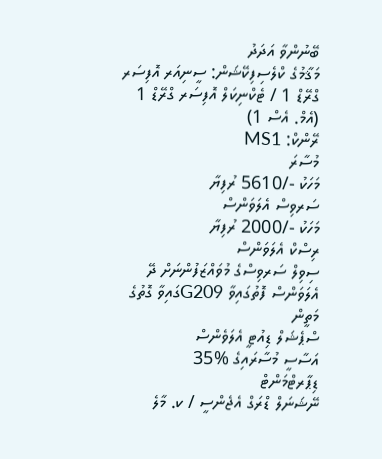ބޭނުންވާ އަދަދު
މަޤާމުގެ ކްލެސިފިކޭޝަން: ސީނިއަރ އޮފިސަރ ގްރޭޑް 1 / ޓެކްނިކަލް އޮފިސަރ ގްރޭޑް 1 (އެމް. އެސް 1)
ރޭންކް: MS1
މުސާރަ
މަހަކު -/5610 ރުފިޔާ
ސަރވިސް އެލަވަންސް
މަހަކު -/2000 ރުފިޔާ
ރިސްކް އެލަވަންސް
ސިވިލް ސަރވިސްގެ މުވައްޒަފުންނަށް ދޭ އެލަވަންސް ފޮތުގައިވާ G209ގައިވާ ގޮތުގެ މަތީން
ސްޕެޝަލް ޑިއުޓީ އެލަވެންސް
އަސާސީ މުސާރައިގެ %35
ޑިޕާރޓްމަންޓް
ނޭޝަނަލް ޑްރަގް އެޖެންސީ / ކ. މާލެ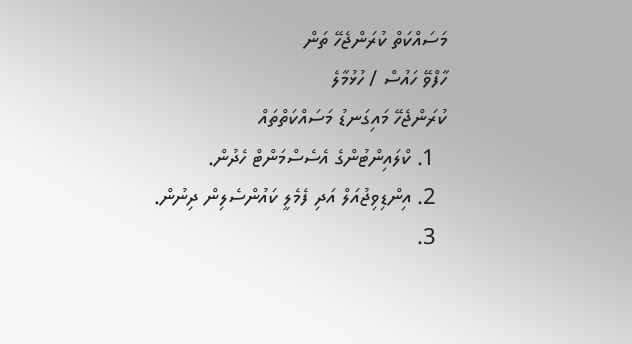މަސައްކަތް ކުރަންޖެހޭ ތަން
ހާފްވޭ ހައުސް / ހުޅުމާލެ
ކުރަންޖެހޭ މައިގަނޑު މަސައްކަތްތައް
  1. ކްލައިންޓުންގެ އެސެސްމަންޓް ހެދުން.
  2. އިންޑިވިޖުއަލް އަދި ފެމެލީ ކައުންސެލިން ދިނުން.
  3.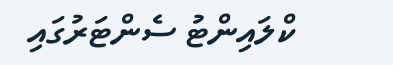ކްލައިންޓު ސެންޓަރުގައި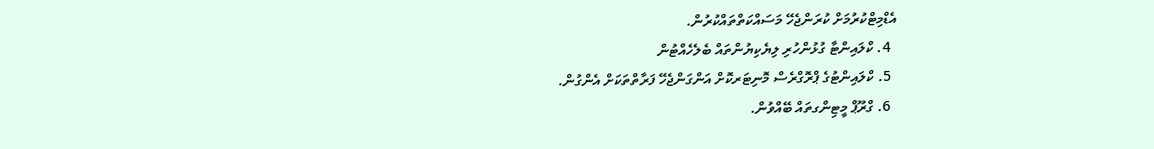އެޑްމިޓްކުރުމަށް ކުރަންޖެހޭ މަސައްކަތްތައްކުރުން.
  4. ކްލައިންޓާ ގުޅުންހުރި ލިޔެކިޔުންތައް ބެލެހެއްޓުން
  5. ކްލައިންޓުގެ ޕްރޮގްރެސް މޮނިޓަރކޮށް އަންގަންޖެހޭ ފަރާތްތަކަށް އެންގުން.
  6. ގްރޫޕް މީޓިންގތައް ބޭއްވުން.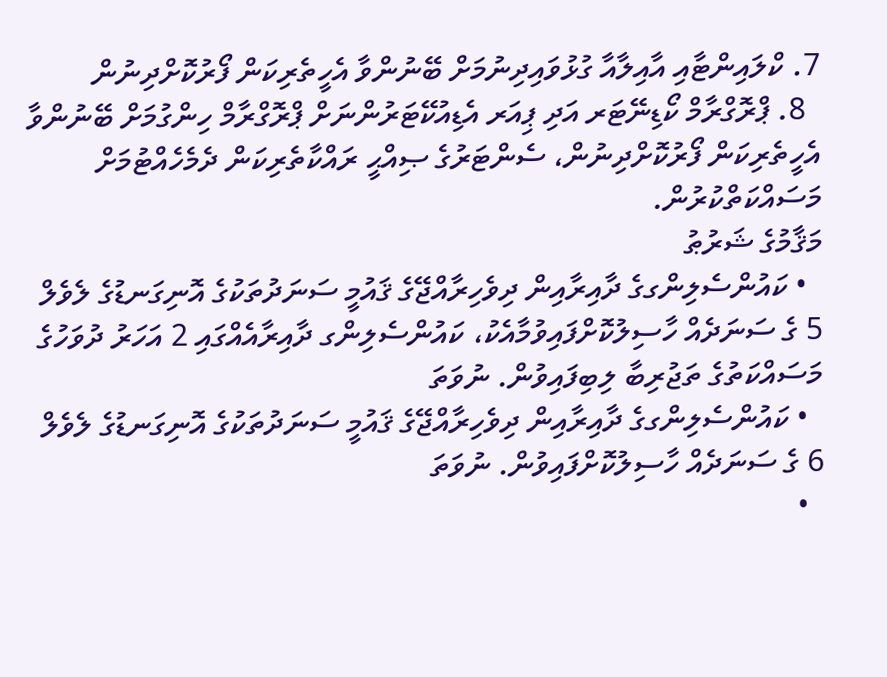7. ކްލައިންޓާއި އާއިލާއާ ގުޅުވައިދިނުމަށް ބޭނުންވާ އެހީތެރިކަން ފޯރުކޮށްދިނުން
  8. ޕްރޮގްރާމް ކޯޑިނޭޓަރ އަދި ޕިއަރ އެޑިއުކޭޓަރުންނަށް ޕްރޮގްރާމް ހިންގުމަށް ބޭނުންވާ އެހީތެރިކަން ފޯރުކޮށްދިނުން، ސެންޓަރުގެ ޞިއްޙީ ރައްކާތެރިކަން ދެމެހެއްޓުމަށް މަސައްކަތްކުރުން.
މަޤާމުގެ ޝަރުޠު
  • ކައުންސެލިންގގެ ދާއިރާއިން ދިވެހިރާއްޖޭގެ ޤައުމީ ސަނަދުތަކުގެ އޮނިގަނޑުގެ ލެވެލް 5 ގެ ސަނަދެއް ހާސިލުކޮށްފައިވުމާއެކު، ކައުންސެލިންގ ދާއިރާއެއްގައި 2 އަހަރު ދުވަހުގެ މަސައްކަތުގެ ތަޖުރިބާ ލިބިފައިވުން. ނުވަތަ
  • ކައުންސެލިންގގެ ދާއިރާއިން ދިވެހިރާއްޖޭގެ ޤައުމީ ސަނަދުތަކުގެ އޮނިގަނޑުގެ ލެވެލް 6 ގެ ސަނަދެއް ހާސިލުކޮށްފައިވުން. ނުވަތަ
  •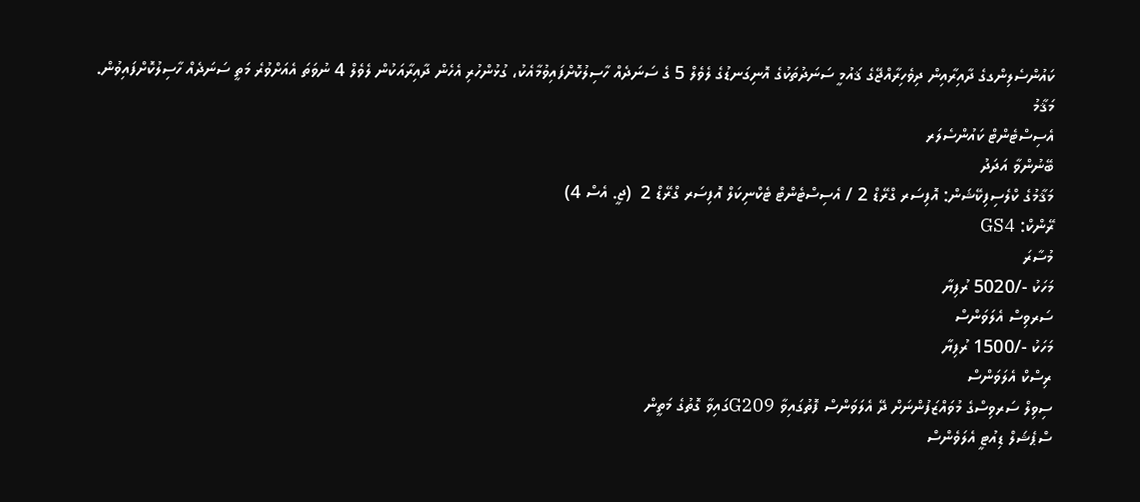ކައުންސެލިންގގެ ދާއިރާއިން ދިވެހިރާއްޖޭގެ ޤައުމީ ސަނަދުތަކުގެ އޮނިގަނޑުގެ ލެވެލް 5 ގެ ސަނަދެއް ހާސިލުކޮށްފައިވުމާއެކު، ގުޅުންހުރި އެހެން ދާއިރާއަކުން ލެވެލް 4 ނުވަތަ އެއަށްވުރެ މަތީ ސަނަދެއް ހާސިލުކޮށްފައިވުން.
މަޤާމު
އެސިސްޓެންޓް ކައުންސެލަރ
ބޭނުންވާ އަދަދު
މަޤާމުގެ ކްލެސިފިކޭޝަން: އޮފިސަރ ގްރޭޑް 2 / އެސިސްޓެންޓް ޓެކްނިކަލް އޮފިސަރ ގްރޭޑް 2  (ޖީ. އެސް 4)
ރޭންކް: GS4
މުސާރަ
މަހަކު -/5020 ރުފިޔާ
ސަރވިސް އެލަވަންސް
މަހަކު -/1500 ރުފިޔާ
ރިސްކް އެލަވަންސް
ސިވިލް ސަރވިސްގެ މުވައްޒަފުންނަށް ދޭ އެލަވަންސް ފޮތުގައިވާ G209ގައިވާ ގޮތުގެ މަތީން
ސްޕެޝަލް ޑިއުޓީ އެލަވެންސް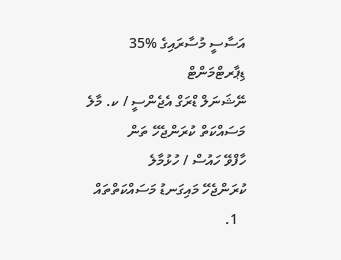އަސާސީ މުސާރައިގެ %35
ޑިޕާރޓްމަންޓް
ނޭޝަނަލް ޑްރަގް އެޖެންސީ / ކ. މާލެ
މަސައްކަތް ކުރަންޖެހޭ ތަން
ހާފްވޭ ހައުސް / ހުޅުމާލެ
ކުރަންޖެހޭ މައިގަނޑު މަސައްކަތްތައް
  1.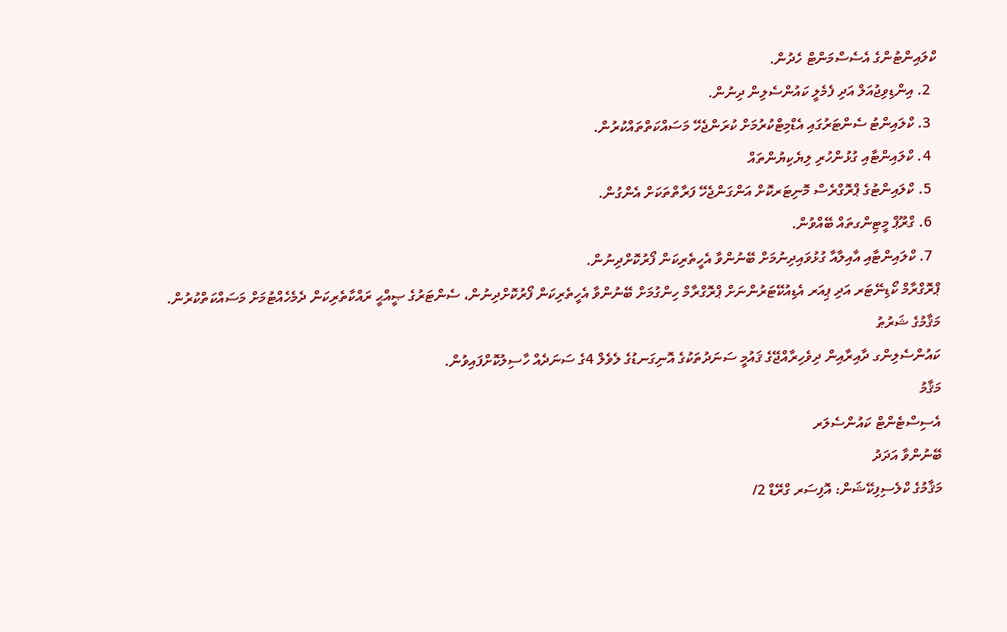ކްލައިންޓުންގެ އެސެސްމަންޓް ހެދުން.
  2. އިންޑިވިޖުއަލް އަދި ފެމެލީ ކައުންސެލިން ދިނުން.
  3. ކްލައިންޓު ސެންޓަރުގައި އެޑްމިޓްކުރުމަށް ކުރަންޖެހޭ މަސައްކަތްތައްކުރުން.
  4. ކްލައިންޓާއި ގުޅުންހުރި ލިޔެކިޔުންތައް
  5. ކްލައިންޓުގެ ޕްރޮގްރެސް މޮނިޓަރކޮށް އަންގަންޖެހޭ ފަރާތްތަކަށް އެންގުން.
  6. ގްރޫޕް މީޓިންގތައް ބޭއްވުން.
  7. ކްލައިންޓާއި އާއިލާއާ ގުޅުވައިދިނުމަށް ބޭނުންވާ އެހީތެރިކަން ފޯރުކޮށްދިނުން.
ޕްރޮގްރާމް ކޯޑިނޭޓަރ އަދި ޕިއަރ އެޑިއުކޭޓަރުންނަށް ޕްރޮގްރާމް ހިންގުމަށް ބޭނުންވާ އެހީތެރިކަން ފޯރުކޮށްދިނުން، ސެންޓަރުގެ ޞީއްޙީ ރައްކާތެރިކަން ދެމެހެއްޓުމަށް މަސައްކަތްކުރުން.
މަޤާމުގެ ޝަރުޠު
ކައުންސެލިންގ ދާއިރާއިން ދިވެހިރާއްޖޭގެ ޤައުމީ ސަނަދުތަކުގެ އޮނިގަނޑުގެ ލެވެލް 4ގެ ސަނަދެއް ހާސިލުކޮށްފައިވުން.
މަޤާމު
އެސިސްޓެންޓް ކައުންސެލަރ
ބޭނުންވާ އަދަދު
މަޤާމުގެ ކްލެސިފިކޭޝަން: އޮފިސަރ ގްރޭޑް 2/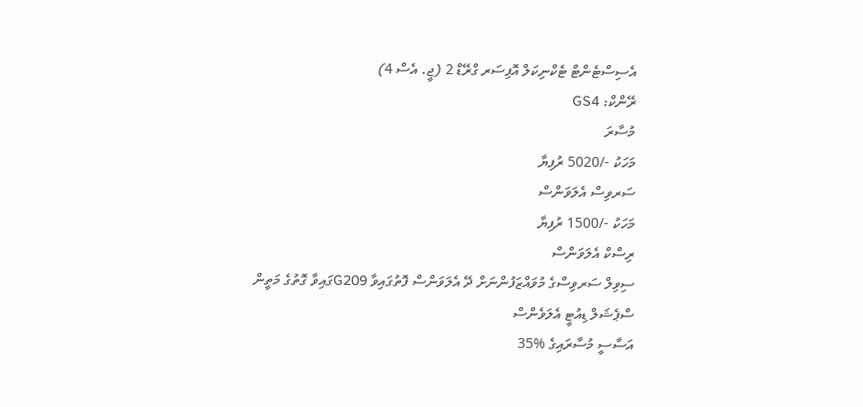އެސިސްޓެންޓް ޓެކްނިކަލް އޮފިސަރ ގްރޭޑް 2 (ޖީ. އެސް 4)
ރޭންކް: GS4
މުސާރަ
މަހަކު -/5020 ރުފިޔާ
ސަރވިސް އެލަވަންސް
މަހަކު -/1500 ރުފިޔާ
ރިސްކް އެލަވަންސް
ސިވިލް ސަރވިސްގެ މުވައްޒަފުންނަށް ދޭ އެލަވަންސް ފޮތުގައިވާ G209ގައިވާ ގޮތުގެ މަތީން
ސްޕެޝަލް ޑިއުޓީ އެލަވެންސް
އަސާސީ މުސާރައިގެ %35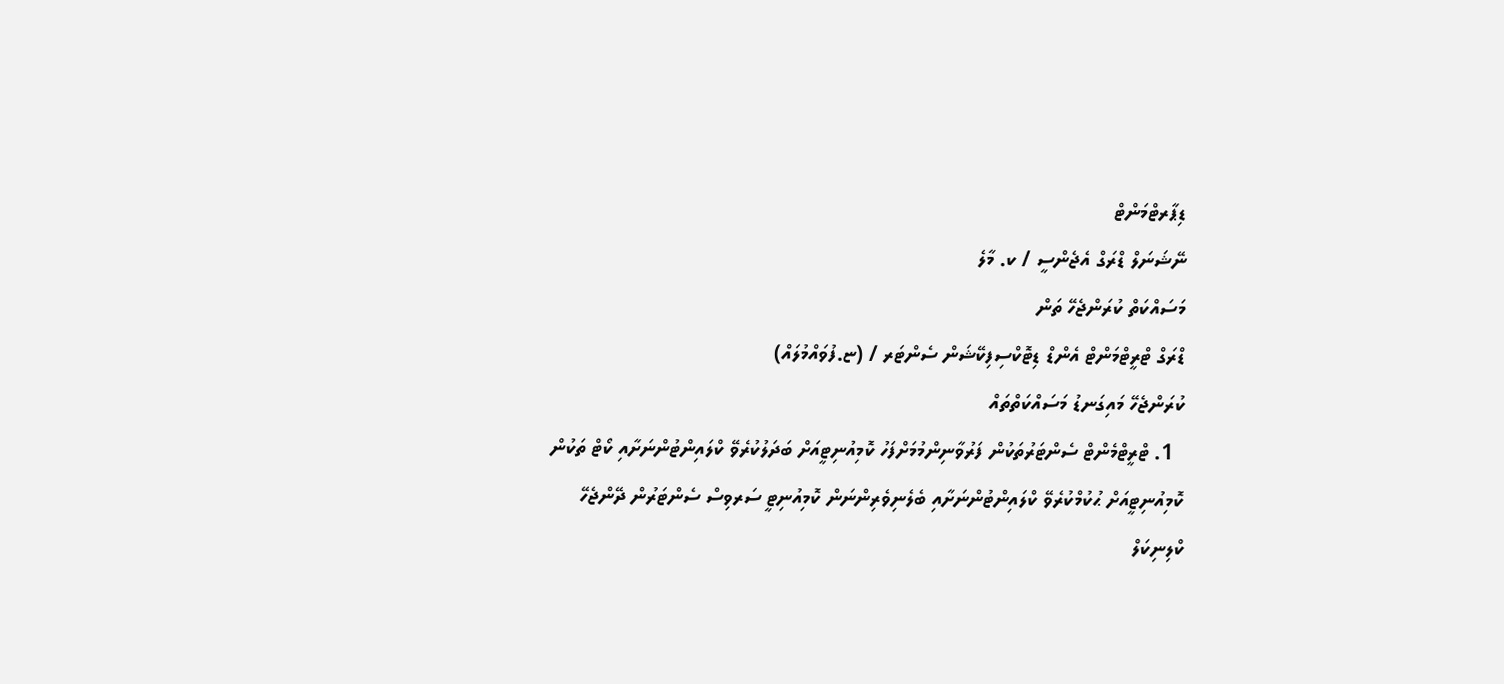ޑިޕާރޓްމަންޓް
ނޭޝަނަލް ޑްރަގް އެޖެންސީ / ކ. މާލެ
މަސައްކަތް ކުރަންޖެހޭ ތަން
ޑްރަގް ޓްރީޓްމަންޓް އެންޑް ޑިޓޮކްސިފިކޭޝަން ސެންޓަރ / (ޏ.ފުވައްމުލައް)
ކުރަންޖެހޭ މައިގަނޑު މަސައްކަތްތައް
  1. ޓްރީޓްމެންޓް ސެންޓަރުތަކުން ފަރުވާނިންމުމަށްފަހު ކޮމިއުނިޓީއަށް ބަދަލުކުރެވޭ ކްލައިންޓުންނަށާއި ކޯޓް ތަކުން ކޮމިއުނިޓީއަށް ޙުކުމްކުރެވޭ ކްލައިންޓުންނަށާއި ބެލެނިވެރިންނަން ކޮމިއުނިޓީ ސަރވިސް ސެންޓަރުން ދޭންޖެހޭ ކްލިނިކަލް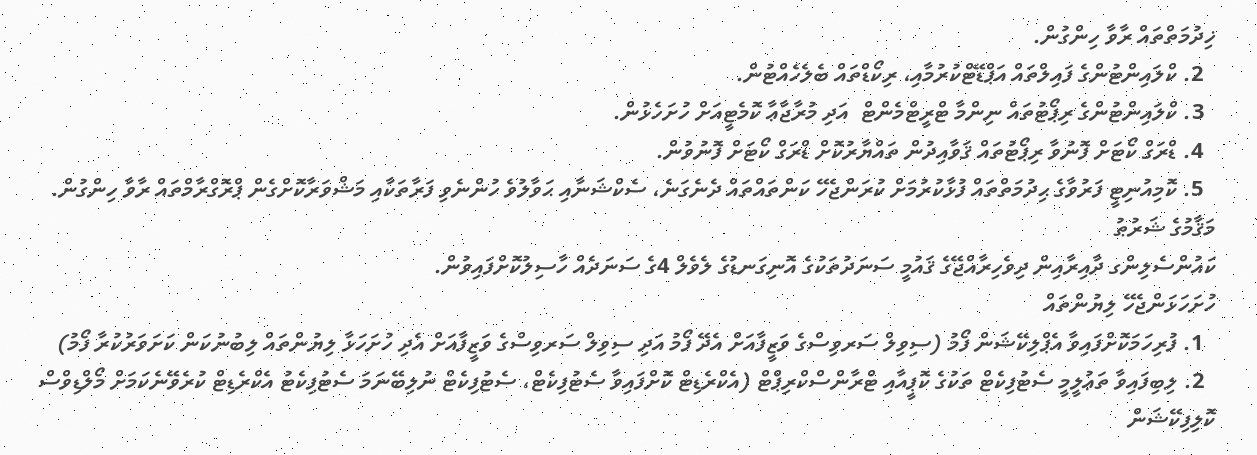ޚިދުމަތްތައް ރާވާ ހިންގުން.
  2. ކްލައިންޓުންގެ ފައިލްތައް އަޕްޑޭޓްކުރުމާއި، ރިކޯޑްތައް ބެލެހެއްޓުން.
  3. ކްލައިންޓުންގެ ރިޕޯޓުތައް ނިންމާ ޓްރީޓްމެންޓް  އަދި މުރާޖާޢާ ކޮމެޓީއަށް ހުށަހެޅުން.
  4. ޑްރަގް ކޯޓަށް ފޮނުވާ ރިޕޯޓުތައް ޤަވާއިދުން ތައްޔާރުކޮށް ޑްރަގް ކޯޓަށް ފޮނުވުން.
  5. ކޮމިއުނިޓީ ފަރުވާގެ ޙިދުމަތްތައް ފުޅާކުރުމަށް ކުރަންޖެހޭ ކަންތައްތައް ދެނެގަނެ، ސެކްޝަނާއި ޙަވާލުވެ ހުންނެވި ފަރާތަކާއި މަޝްވަރާކޮށްގެން ޕްރޮގްރާމްތައް ރާވާ ހިންގުން.
މަޤާމުގެ ޝަރުޠު
ކައުންސެލިންގ ދާއިރާއިން ދިވެހިރާއްޖޭގެ ޤައުމީ ސަނަދުތަކުގެ އޮނިގަނޑުގެ ލެވެލް 4ގެ ސަނަދެއް ހާސިލުކޮށްފައިވުން.
ހުށަހަޅަންޖެހޭ ލިޔުންތައް
  1. ފުރިހަމަކޮށްފައިވާ އެޕްލިކޭޝަން ފޯމު (ސިވިލް ސަރވިސްގެ ވަޒީފާއަށް އެދޭ ފޯމު އަދި ސިވިލް ސަރވިސްގެ ވަޒީފާއަށް އެދި ހުށަހަޅާ ލިޔުންތައް ލިބުނުކަން ކަށަވަރުކުރާ ފޯމު)
  2. ލިބިފައިވާ ތަޢުލީމީ ސެޓުފިކެޓް ތަކުގެ ކޮޕީއާއި ޓްރާންސްކްރިޕްޓް (އެކްރެޑިޓް ކޮށްފައިވާ ސެޓުފިކެޓް، ސެޓުފިކެޓް ނުލިބޭނަމަ ސެޓުފިކެޓު އެކްރެޑިޓް ކުރެވޭނެކަމަށް މޯލްޑިވްސް ކޮލިފިކޭޝަން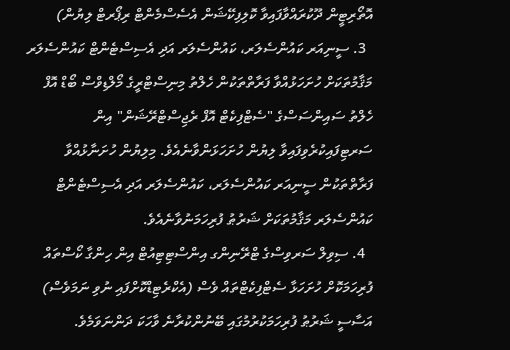އޮތޯރިޓީން ދޫކުރައްވާފައިވާ ކޮލިފިކޭޝަން އެސެސްމެންޓް ރިޕޯރޓް ލިޔުން)
  3. ސީނިއަރ ކައުންސެލަރ، ކައުންސެލަރ އަދި އެސިސްޓެންޓް ކައުންސެލަރ މަޤާމުތަކަށް ހުށަހަޅުއްވާ ފަރާތްތަކުން ހެލްތު މިނިސްޓްރީގެ މޯލްޑިވްސް ބޯޑް އޮފް ހެލްތު ސައިންސަސްގެ "ސެޓްފިކެޓް އޮފް ރެޖިސްޓްރޭޝަން" އިން ސަރޓިފައިކުރެވިފައިވާ ލިޔުން ހުށަހަޅަންވާނެއެވެ. މިލިޔުން ހުށަނާޅުއްވާ ފަރާތްތަކުން ސީނިއަރ ކައުންސެލަރ، ކައުންސެލަރ އަދި އެސިސްޓެންޓް ކައުންސެލަރ މަޤާމުތަކަށް ޝަރުޠު ފުރިހަމަނުވާނެއެވެ.
  4. ސިވިލް ސަރވިސްގެ ޓްރޭނިންގ އިންސްޓިޓިއުޓް އިން ހިންގާ ކޯސްތައް ފުރިހަމަކޮށް ހުށަހަޅާ ސެޓްފިކެޓްތައް ވެސް (އެކްރެޓިޑްކޮށްފައި ނުވި ނަމަވެސް) އަސާސީ ޝަރުޠު ފުރިހަމަކުރުމުގައި ބޭނުންކުރާނެ ވާހަކަ ދަންނަވަމެވެ.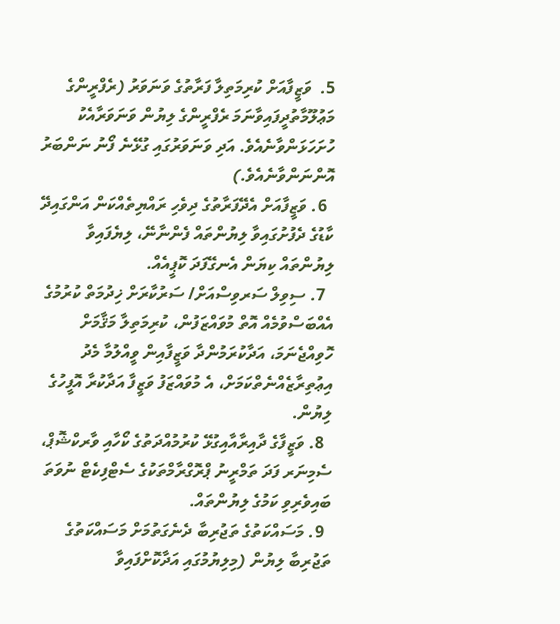5.  ވަޒީފާއަށް ކުރިމަތިލާ ފަރާތުގެ ވަނަވަރު (ރެފްރީންގެ މަޢުލޫމާތުދީފައިވާނަމަ ރެފްރީންގެ ލިޔުން ވަނަވަރާއެކު ހުށަހަޅަންވާނެއެވެ. އަދި ވަނަވަރުގައި ގުޅޭނެ ފޯނު ނަންބަރު އޮންނަންވާނެއެވެ.)
  6. ވަޒީފާއަށް އެދޭފަރާތުގެ ދިވެހި ރައްޔިތެއްކަން އަންގައިދޭ ކާޑުގެ ދެފުށުގައިވާ ލިޔުންތައް ފެންނާނޭ، ލިޔެފައިވާ ލިޔުންތައް ކިޔަން އެނގޭފަދަ ކޮޕީއެއް.
  7. ސިވިލް ސަރވިސްއަށް/ ސަރުކާރަށް ޚިދުމަތް ކުރުމުގެ އެއްބަސްވުމެއް އޮތް މުވައްޒަފުން، ކުރިމަތިލާ މަޤާމަށް ހޮވިއްޖެނަމަ، އަދާކުރަމުންދާ ވަޒީފާއިން ވީއްލުމާ މެދު އިޢުތިރާޒެއްނެތްކަމަށް، އެ މުވައްޒަފު ވަޒީފާ އަދާކުރާ އޮފީހުގެ ލިޔުން.
  8. ވަޒީފާގެ ދާއިރާއާއިގުޅޭ ކުރުމުއްދަތުގެ ކޯހާއި ވާރކްޝޮޕް، ސެމިނަރ ފަދަ ތަމްރީނު ޕްރޮގްރާމްތަކުގެ ސެޓްފިކެޓް ނުވަތަ ބައިވެރިވި ކަމުގެ ލިޔުންތައް.
  9. މަސައްކަތުގެ ތަޖުރިބާ ދެނެގަތުމަށް މަސައްކަތުގެ ތަޖުރިބާ ލިޔުން (މިލިޔުމުގައި އަދާކޮށްފައިވާ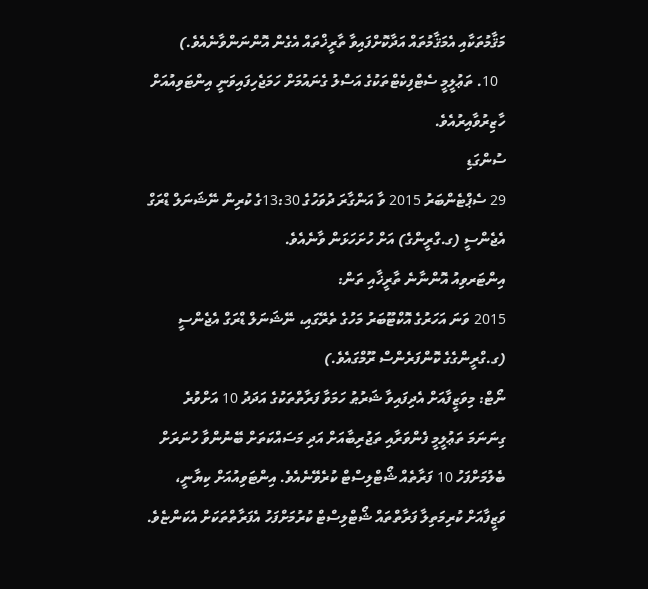މަޤާމުތަކާއި އެމަޤާމުތައް އަދާކޮށްފައިވާ ތާރީޚްތައް އެގެން އޮންނަންވާނެއެވެ.)
  10. ތަޢުލީމީ ސެޓްފިކެޓްތަކުގެ އަސްލު ގެނައުމަށް ހަމަޖެހިފައިވަނީ އިންޓަވިއުއަށް ހާޒިރުވާއިރުއެވެ.
ސުންގަޑި
29 ސެޕްޓެންބަރު 2015 ވާ އަންގާރަ ދުވަހުގެ 13:30ގެ ކުރިން ނޭޝަނަލް ޑްރަގް އެޖެންސީ (ގ.ގްރީންގެ) އަށް ހުށަހަޅަން ވާނެއެވެ.
އިންޓަރވިއު އޮންނާނެ ތާރީޚާއި ތަން:
2015 ވަނަ އަހަރުގެ އޮކްޓޫބަރު މަހުގެ ތެރޭގައި، ނޭޝަނަލް ޑްރަގް އެޖެންސީ (ގ.ގްރީންގެގެ ކޮންފަރެންސް ރޫމްގައެވެ.)
ނޯޓް: މިވަޒީފާއަށް އެދިފައިވާ ޝަރުޠު ހަމަވާ ފަރާތްތަކުގެ އަދަދު 10 އަށްވުރެ ގިނަނަމަ ތަޢުލީމީ ފެންވަރާއި ތަޖުރިބާއަށް އަދި މަސައްކަތަށް ބޭނުންވާ ހުނަރަށް ބެލުމަށްފަހު 10 ފަރާތެއް ޝޯޓްލިސްޓް ކުރެވޭނެއެވެ. އިންޓަވިއުއަށް ކިޔާނީ، ވަޒީފާއަށް ކުރިމަތިލާ ފަރާތްތައް ޝޯޓްލިސްޓް ކުރުމަށްފަހު އެފަރާތްތަކަށް އެކަންޏެވެ.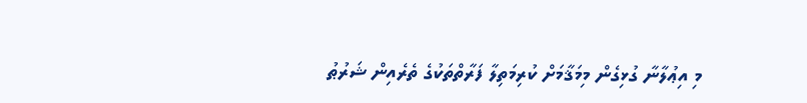މި އިޢުލާނާ ގުޅިގެން މިމަޤާމަށް ކުރިމަތިލާ ފަރާތްތަކުގެ ތެރެއިން ޝަރުޠު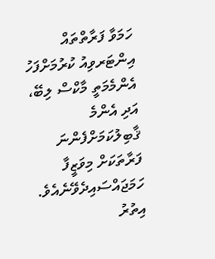ހަމަވާ ފަރާތްތައް އިންޓަރވިއު ކުރުމަށްފަހު އެންމެމަތީ މާކްސް ލިބޭ، އަދި އެންމެ ޤާބިލުކަމަށްފެންނަ ފަރާތަކަށް މިވަޒީފާ ހަމަޖައްސައިދެވޭނެއެވެ.
އިތުރު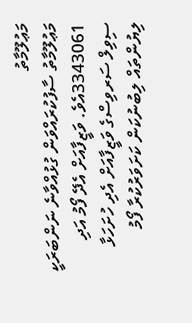މަޢުލޫމާތު
މަޢުލޫމާތު ސާފުކުރައްވަން ގުޅުއްވާނެ ނަންބަރަކީ 3343061އެވެ. ވަޒީފާއަށް އެދޭ ފޯމު އަދި  ސިވިލް ސަރވިސްގެ ވަޒީފާއަށް އެދި ހުށަހަޅާ ލިޔުންތައް ލިބުނުކަން ކަށަވަރުކުރާ ފޯމު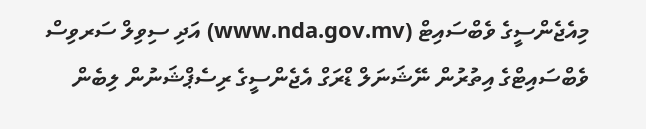މިއެޖެންސީގެ ވެބްސައިޓް (www.nda.gov.mv) އަދި ސިވިލް ސަރވިސް ވެބްސައިޓްގެ އިތުރުން ނޭޝަނަލް ޑްރަގް އެޖެންސީގެ ރިސެޕްޝަނުން ލިބެން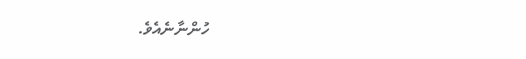ހުންނާނެއެވެ.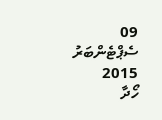09 ސެޕްޓެންބަރު 2015
ހޯދާ